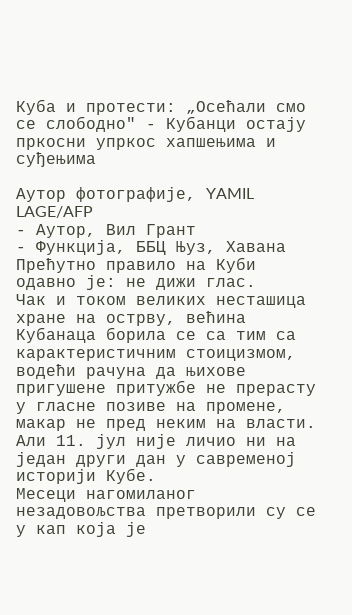Куба и протести: „Осећали смо се слободно" - Кубанци остају пркосни упркос хапшењима и суђењима

Аутор фотографије, YAMIL LAGE/AFP
- Аутор, Вил Грант
- Функција, ББЦ Њуз, Хавана
Прећутно правило на Куби одавно је: не дижи глас.
Чак и током великих несташица хране на острву, већина Кубанаца борила се са тим са карактеристичним стоицизмом, водећи рачуна да њихове пригушене притужбе не прерасту у гласне позиве на промене, макар не пред неким на власти.
Али 11. јул није личио ни на један други дан у савременој историји Кубе.
Месеци нагомиланог незадовољства претворили су се у кап која је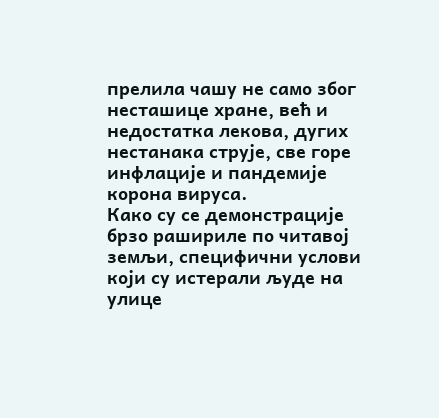прелила чашу не само због несташице хране, већ и недостатка лекова, дугих нестанака струје, све горе инфлације и пандемије корона вируса.
Како су се демонстрације брзо рашириле по читавој земљи, специфични услови који су истерали људе на улице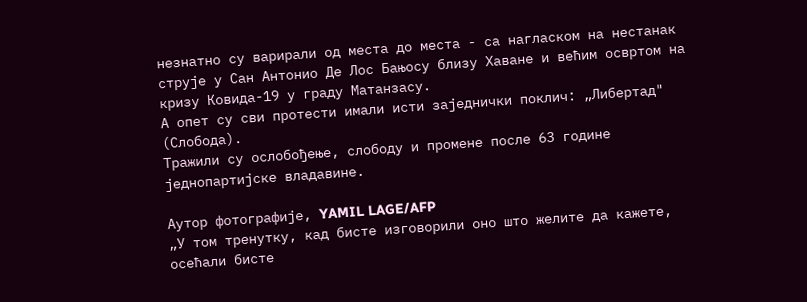незнатно су варирали од места до места - са нагласком на нестанак струје у Сан Антонио Де Лос Бањосу близу Хаване и већим освртом на кризу Ковида-19 у граду Матанзасу.
А опет су сви протести имали исти заједнички поклич: „Либертад" (Слобода).
Тражили су ослобођење, слободу и промене после 63 године једнопартијске владавине.

Аутор фотографије, YAMIL LAGE/AFP
„У том тренутку, кад бисте изговорили оно што желите да кажете, осећали бисте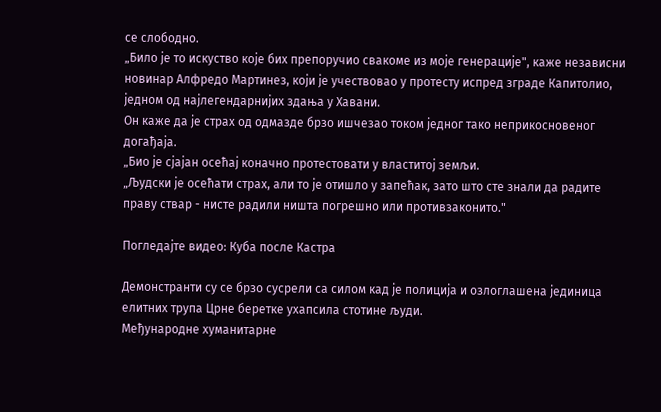се слободно.
„Било је то искуство које бих препоручио свакоме из моје генерације", каже независни новинар Алфредо Мартинез, који је учествовао у протесту испред зграде Капитолио, једном од најлегендарнијих здања у Хавани.
Он каже да је страх од одмазде брзо ишчезао током једног тако неприкосновеног догађаја.
„Био је сјајан осећај коначно протестовати у властитој земљи.
„Људски је осећати страх, али то је отишло у запећак, зато што сте знали да радите праву ствар - нисте радили ништа погрешно или противзаконито."

Погледајте видео: Куба после Кастра

Демонстранти су се брзо сусрели са силом кад је полиција и озлоглашена јединица елитних трупа Црне беретке ухапсила стотине људи.
Међународне хуманитарне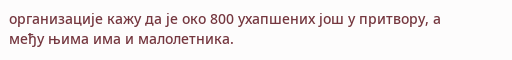организације кажу да је око 800 ухапшених још у притвору, а међу њима има и малолетника.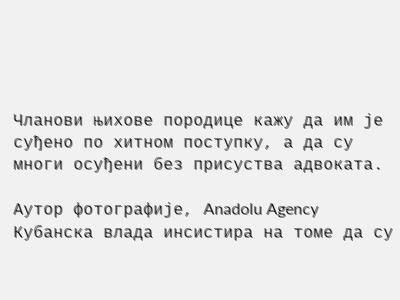Чланови њихове породице кажу да им је суђено по хитном поступку, а да су многи осуђени без присуства адвоката.

Аутор фотографије, Anadolu Agency
Кубанска влада инсистира на томе да су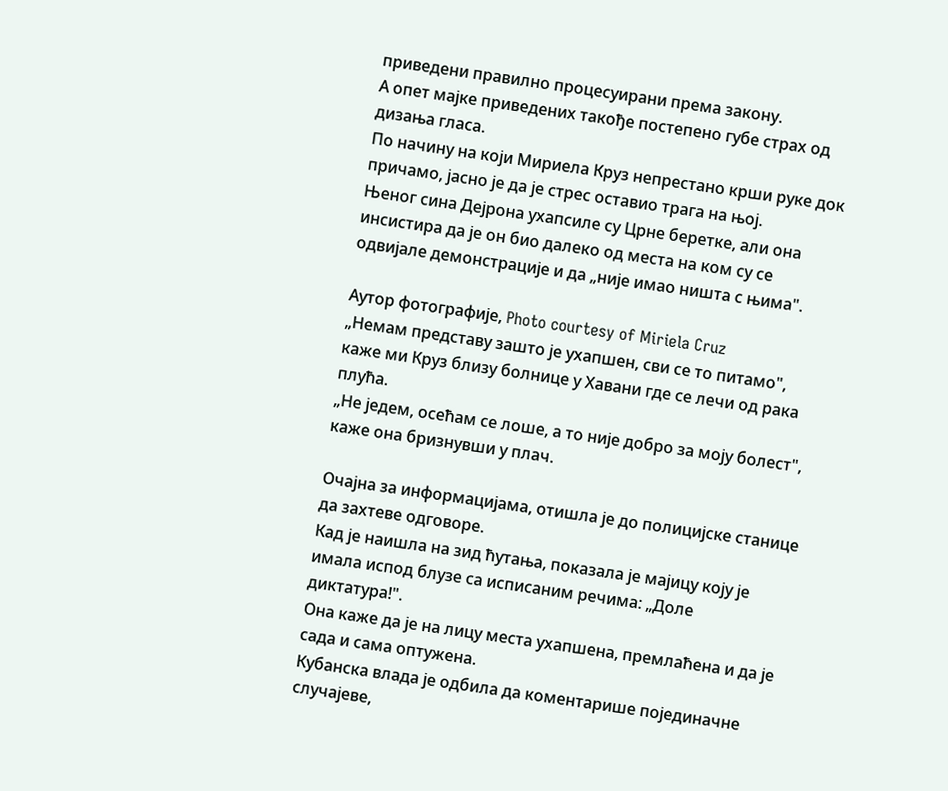приведени правилно процесуирани према закону.
А опет мајке приведених такође постепено губе страх од дизања гласа.
По начину на који Мириела Круз непрестано крши руке док причамо, јасно је да је стрес оставио трага на њој.
Њеног сина Дејрона ухапсиле су Црне беретке, али она инсистира да је он био далеко од места на ком су се одвијале демонстрације и да „није имао ништа с њима".

Аутор фотографије, Photo courtesy of Miriela Cruz
„Немам представу зашто је ухапшен, сви се то питамо", каже ми Круз близу болнице у Хавани где се лечи од рака плућа.
„Не једем, осећам се лоше, а то није добро за моју болест", каже она бризнувши у плач.

Очајна за информацијама, отишла је до полицијске станице да захтеве одговоре.
Кад је наишла на зид ћутања, показала је мајицу коју је имала испод блузе са исписаним речима: „Доле диктатура!".
Она каже да је на лицу места ухапшена, премлаћена и да је сада и сама оптужена.
Кубанска влада је одбила да коментарише појединачне случајеве,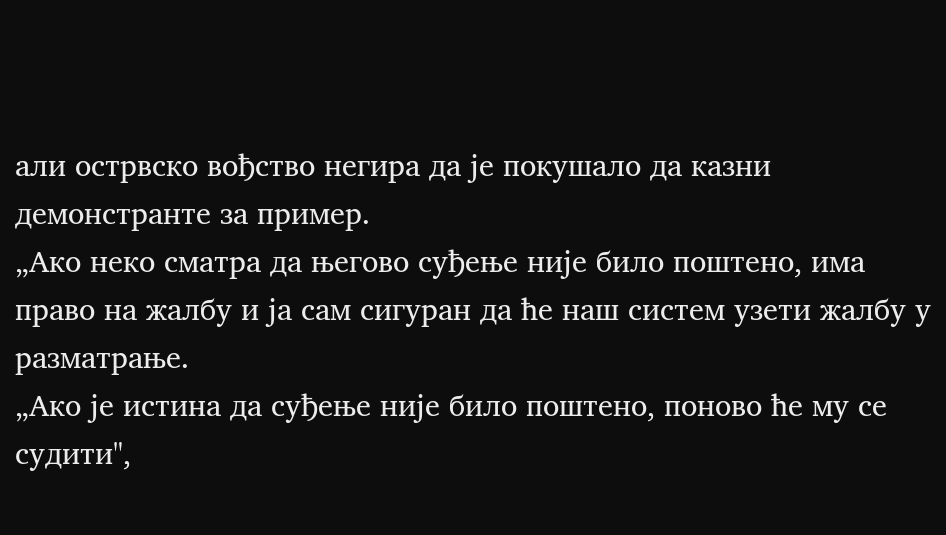али острвско вођство негира да је покушало да казни демонстранте за пример.
„Ако неко сматра да његово суђење није било поштено, има право на жалбу и ја сам сигуран да ће наш систем узети жалбу у разматрање.
„Ако је истина да суђење није било поштено, поново ће му се судити",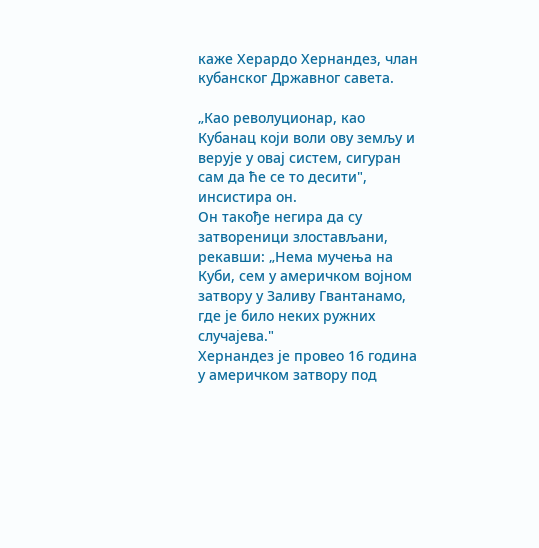каже Херардо Хернандез, члан кубанског Државног савета.

„Као револуционар, као Кубанац који воли ову земљу и верује у овај систем, сигуран сам да ће се то десити", инсистира он.
Он такође негира да су затвореници злостављани, рекавши: „Нема мучења на Куби, сем у америчком војном затвору у Заливу Гвантанамо, где је било неких ружних случајева."
Хернандез је провео 16 година у америчком затвору под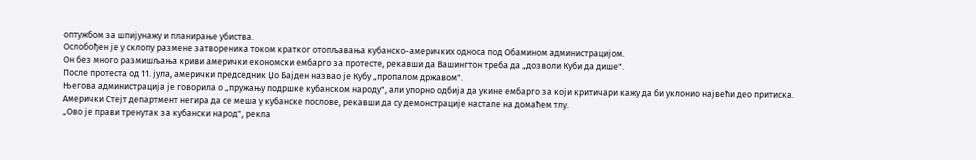оптужбом за шпијунажу и планирање убиства.
Ослобођен је у склопу размене затвореника током кратког отопљавања кубанско-америчких односа под Обамином администрацијом.
Он без много размишљања криви амерички економски ембарго за протесте, рекавши да Вашингтон треба да „дозволи Куби да дише".
После протеста од 11. јула, амерички председник Џо Бајден назвао је Кубу „пропалом државом".
Његова администрација је говорила о „пружању подршке кубанском народу", али упорно одбија да укине ембарго за који критичари кажу да би уклонио највећи део притиска.
Амерички Стејт департмент негира да се меша у кубанске послове, рекавши да су демонстрације настале на домаћем тлу.
„Ово је прави тренутак за кубански народ", рекла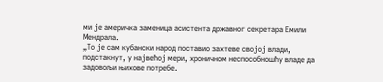ми је америчка заменица асистента државног секретара Емили Мендрала.
„То је сам кубански народ поставио захтеве својој влади, подстакнут, у највећој мери, хроничном неспособношћу владе да задовољи њихове потребе.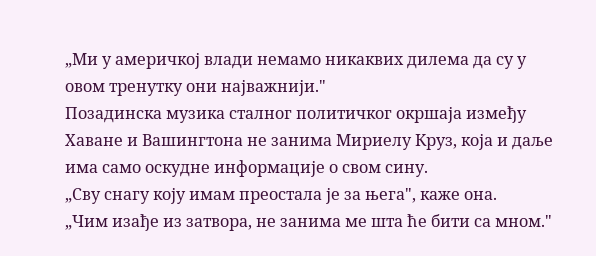„Ми у америчкој влади немамо никаквих дилема да су у овом тренутку они најважнији."
Позадинска музика сталног политичког окршаја између Хаване и Вашингтона не занима Мириелу Круз, која и даље има само оскудне информације о свом сину.
„Сву снагу коју имам преостала је за њега", каже она.
„Чим изађе из затвора, не занима ме шта ће бити са мном."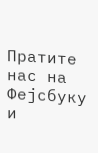Пратите нас на Фејсбуку и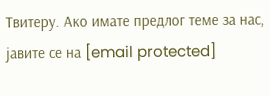Твитеру. Ако имате предлог теме за нас, јавите се на [email protected]